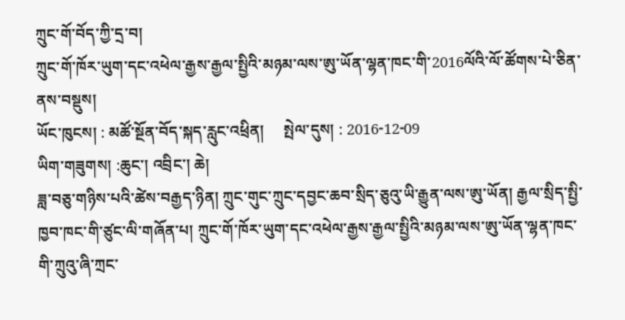ཀྲུང་གོ་བོད་ཀྱི་དྲ་བ།
ཀྲུང་གོ་ཁོར་ཡུག་དང་འཕེལ་རྒྱས་རྒྱལ་སྤྱིའི་མཉམ་ལས་ཨུ་ཡོན་ལྷན་ཁང་གི་2016ལོའི་ལོ་ཚོགས་པེ་ཅིན་ནས་བསྡུས།
ཡོང་ཁུངས། : མཚོ་སྔོན་བོད་སྐད་རླུང་འཕྲིན།     སྤེལ་དུས། : 2016-12-09
ཡིག་གཟུགས། :ཆུང་། འབྲིང་། ཆེ།
ཟླ་བཅུ་གཉིས་པའི་ཚེས་བརྒྱད་ཉིན། ཀྲུང་གུང་ཀྲུང་དབྱང་ཆབ་སྲིད་ཅུའུ་ཡི་རྒྱུན་ལས་ཨུ་ཡོན། རྒྱལ་སྲིད་སྤྱི་ཁྱབ་ཁང་གི་ཙུང་ལི་གཞོན་པ། ཀྲུང་གོ་ཁོར་ཡུག་དང་འཕེལ་རྒྱས་རྒྱལ་སྤྱིའི་མཉམ་ལས་ཨུ་ཡོན་ལྷན་ཁང་གི་ཀྲུའུ་ཞི་ཀྲང་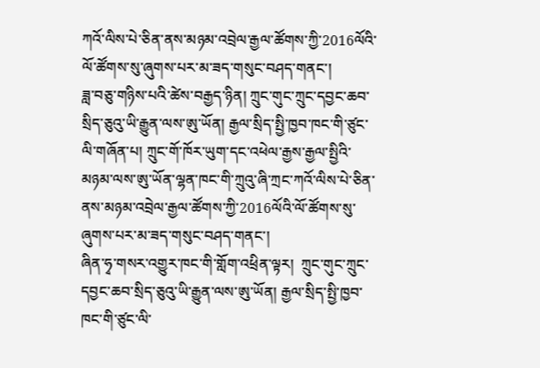ཀའོ་ལིས་པེ་ཅིན་ནས་མཉམ་འབྲེལ་རྒྱལ་ཚོགས་ཀྱི་2016ལོའི་ལོ་ཚོགས་སུ་ཞུགས་པར་མ་ཟད་གསུང་བཤད་གནང་།
ཟླ་བཅུ་གཉིས་པའི་ཚེས་བརྒྱད་ཉིན། ཀྲུང་གུང་ཀྲུང་དབྱང་ཆབ་སྲིད་ཅུའུ་ཡི་རྒྱུན་ལས་ཨུ་ཡོན། རྒྱལ་སྲིད་སྤྱི་ཁྱབ་ཁང་གི་ཙུང་ལི་གཞོན་པ། ཀྲུང་གོ་ཁོར་ཡུག་དང་འཕེལ་རྒྱས་རྒྱལ་སྤྱིའི་མཉམ་ལས་ཨུ་ཡོན་ལྷན་ཁང་གི་ཀྲུའུ་ཞི་ཀྲང་ཀའོ་ལིས་པེ་ཅིན་ནས་མཉམ་འབྲེལ་རྒྱལ་ཚོགས་ཀྱི་2016ལོའི་ལོ་ཚོགས་སུ་ཞུགས་པར་མ་ཟད་གསུང་བཤད་གནང་།
ཞིན་ཧྭ་གསར་འགྱུར་ཁང་གི་གློག་འཕྲིན་ལྟར།  ཀྲུང་གུང་ཀྲུང་དབྱང་ཆབ་སྲིད་ཅུའུ་ཡི་རྒྱུན་ལས་ཨུ་ཡོན། རྒྱལ་སྲིད་སྤྱི་ཁྱབ་ཁང་གི་ཙུང་ལི་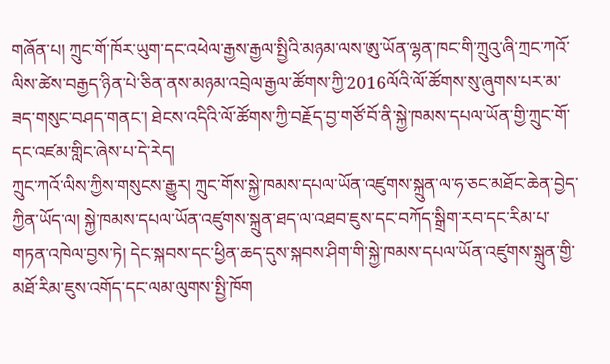གཞོན་པ། ཀྲུང་གོ་ཁོར་ཡུག་དང་འཕེལ་རྒྱས་རྒྱལ་སྤྱིའི་མཉམ་ལས་ཨུ་ཡོན་ལྷན་ཁང་གི་ཀྲུའུ་ཞི་ཀྲང་ཀའོ་ལིས་ཚེས་བརྒྱད་ཉིན་པེ་ཅིན་ནས་མཉམ་འབྲེལ་རྒྱལ་ཚོགས་ཀྱི་2016ལོའི་ལོ་ཚོགས་སུ་ཞུགས་པར་མ་ཟད་གསུང་བཤད་གནང་། ཐེངས་འདིའི་ལོ་ཚོགས་ཀྱི་བརྗོད་བྱ་གཙོ་བོ་ནི་སྐྱེ་ཁམས་དཔལ་ཡོན་གྱི་ཀྲུང་གོ་དང་འཛམ་གླིང་ཞེས་པ་དེ་རེད།
ཀྲུང་ཀའོ་ལིས་ཀྱིས་གསུངས་རྒྱུར། ཀྲུང་གོས་སྐྱེ་ཁམས་དཔལ་ཡོན་འཛུགས་སྐྲུན་ལ་ཧ་ཅང་མཐོང་ཆེན་བྱེད་ཀྱིན་ཡོད་ལ། སྐྱེ་ཁམས་དཔལ་ཡོན་འཛུགས་སྐྲུན་ཐད་ལ་འཐབ་ཇུས་དང་བཀོད་སྒྲིག་རབ་དང་རིམ་པ་གཏན་འཁེལ་བྱས་ཏེ། དེང་སྐབས་དང་ཕྱིན་ཆད་དུས་སྐབས་ཤིག་གི་སྐྱེ་ཁམས་དཔལ་ཡོན་འཛུགས་སྐྲུན་གྱི་མཐོ་རིམ་ཇུས་འགོད་དང་ལམ་ལུགས་སྤྱི་ཁོག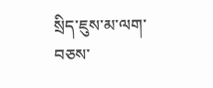སྲིད་ཇུས་མ་ལག་བཅས་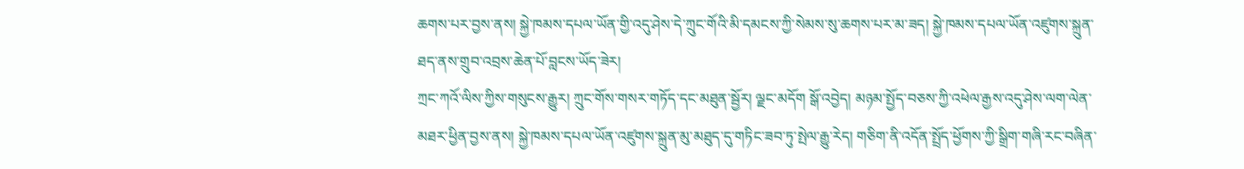ཆགས་པར་བྱས་ནས། སྐྱེ་ཁམས་དཔལ་ཡོན་གྱི་འདུ་ཤེས་དེ་ཀྲུང་གོའི་མི་དམངས་ཀྱི་སེམས་སུ་ཆགས་པར་མ་ཟད། སྐྱེ་ཁམས་དཔལ་ཡོན་འཛུགས་སྐྲུན་ཐད་ནས་གྲུབ་འབྲས་ཆེན་པོ་བླངས་ཡོད་ཟེར།
ཀྲང་ཀའོ་ལིས་ཀྱིས་གསུངས་རྒྱུར། ཀྲུང་གོས་གསར་གཏོད་དང་མཐུན་སྦྱོར། ལྗང་མདོག སྒོ་འབྱེད། མཉམ་སྤྱོད་བཅས་ཀྱི་འཕེལ་རྒྱས་འདུ་ཤེས་ལག་ལེན་མཐར་ཕྱིན་བྱས་ནས། སྐྱེ་ཁམས་དཔལ་ཡོན་འཛུགས་སྐྲུན་མུ་མཐུད་དུ་གཏིང་ཟབ་ཏུ་སྤེལ་རྒྱུ་རེད། གཅིག་ནི་འདོན་སྤྲོད་ཕྱོགས་ཀྱི་སྒྲིག་གཞི་རང་བཞིན་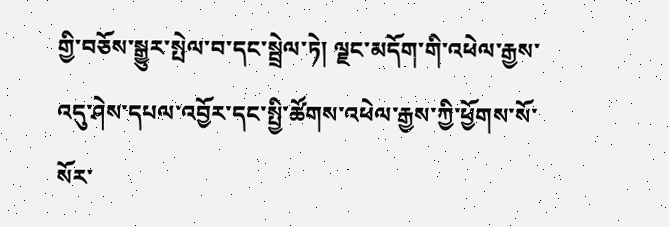གྱི་བཅོས་སྒྱུར་སྤེལ་བ་དང་སྦྲེལ་ཏེ། ལྗང་མདོག་གི་འཕེལ་རྒྱས་འདུ་ཤེས་དཔལ་འབྱོར་དང་སྤྱི་ཚོགས་འཕེལ་རྒྱས་ཀྱི་ཕྱོགས་སོ་སོར་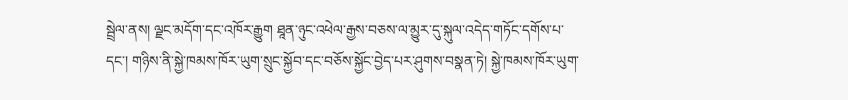སྦྲེལ་ནས། ལྗང་མདོག་དང་འཁོར་རྒྱུག ཐཱན་ཉུང་འཕེལ་རྒྱས་བཅས་ལ་མྱུར་དུ་སྐུལ་འདེད་གཏོང་དགོས་པ་དང་། གཉིས་ནི་སྐྱེ་ཁམས་ཁོར་ཡུག་སྲུང་སྐྱོབ་དང་བཅོས་སྐྱོང་བྱེད་པར་ཤུགས་བསྣན་ཏེ། སྐྱེ་ཁམས་ཁོར་ཡུག་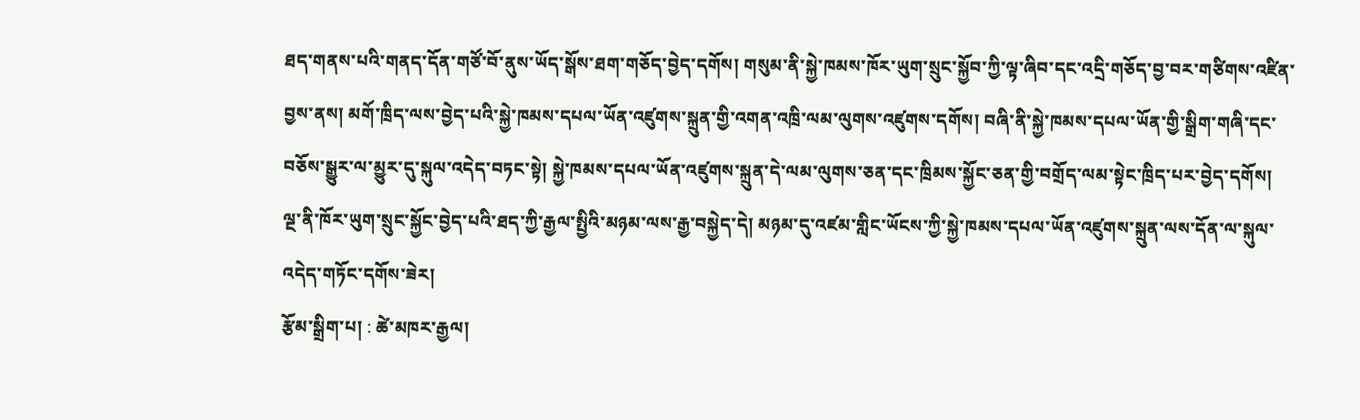ཐད་གནས་པའི་གནད་དོན་གཙོ་བོ་ནུས་ཡོད་སྒོས་ཐག་གཅོད་བྱེད་དགོས། གསུམ་ནི་སྐྱེ་ཁམས་ཁོར་ཡུག་སྲུང་སྐྱོབ་ཀྱི་ལྟ་ཞིབ་དང་འདྲི་གཅོད་བྱ་བར་གཙིགས་འཛིན་བྱས་ནས། མགོ་ཁྲིད་ལས་བྱེད་པའི་སྐྱེ་ཁམས་དཔལ་ཡོན་འཛུགས་སྐྲུན་གྱི་འགན་འཁྲི་ལམ་ལུགས་འཛུགས་དགོས། བཞི་ནི་སྐྱེ་ཁམས་དཔལ་ཡོན་གྱི་སྒྲིག་གཞི་དང་བཅོས་སྒྱུར་ལ་མྱུར་དུ་སྐུལ་འདེད་བཏང་སྟེ། སྐྱེ་ཁམས་དཔལ་ཡོན་འཛུགས་སྐྲུན་དེ་ལམ་ལུགས་ཅན་དང་ཁྲིམས་སྐྱོང་ཅན་གྱི་བགྲོད་ལམ་སྟེང་ཁྲིད་པར་བྱེད་དགོས། ལྔ་ནི་ཁོར་ཡུག་སྲུང་སྐྱོང་བྱེད་པའི་ཐད་ཀྱི་རྒྱལ་སྤྱིའི་མཉམ་ལས་རྒྱ་བསྐྱེད་དེ། མཉམ་དུ་འཛམ་གླིང་ཡོངས་ཀྱི་སྐྱེ་ཁམས་དཔལ་ཡོན་འཛུགས་སྐྲུན་ལས་དོན་ལ་སྐུལ་འདེད་གཏོང་དགོས་ཟེར།
རྩོམ་སྒྲིག་པ། : ཚེ་མཁར་རྒྱལ།